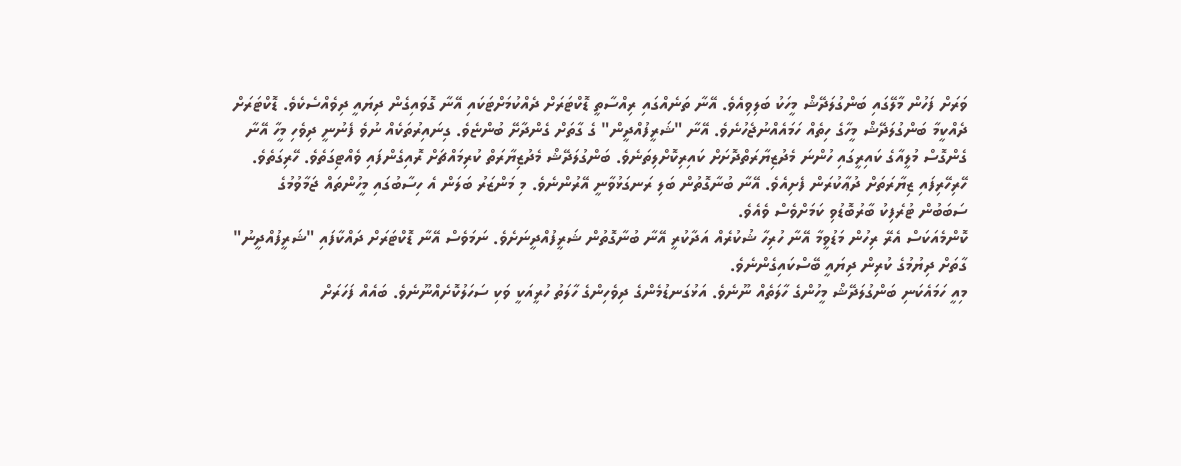ވަރަށް ފަހުން މާލޭގައި ބަންގުލަދޭޝް މީހަކު ބަލިވިއެވެ. އޭނާ ތަނެއްގައި ރިއްސާތީ ޑޮކްޓަރަށް ދެއްކުމަށްޓަކައި އޭނާ ގޮވައިގެން ދިޔައީ ދިވެއްސެކެވެ. ޑޮކްޓަރަށް ދެއްކީމާ ބަންގުލަދޭޝް މީހާގެ ހިތެއް ހަމައެއްނުޖެހުނެވެ. އޭނާ "ޝަރީފުއްދީން" ގެ ގާތަށް ގެންދާށޭ ބުންޏެވެ. ގިނައިރުތަކެއް ނުވެ ފެނުނީ ދިވެހި މީހާ އޭނާ ގެންގޮސް މުލީއާގެ ކައިރީގައި ހުންނަ މެދުޒިޔާރަތްދޮށަށް ކައިރިކޮށްލިތަނެވެ. ބަންގުލަދޭޝް މެދުޒިޔާރަތް ކުރިމައްޗަށް ރޮއިގެންފައި ވެއްޓިގަތެވެ. ހޭރިގަތެވެ. ހޭރިހޭރިފައި ޒިޔާރަތަށް ދުޢާކުރަން ފެށިއެވެ. އޭނާ ބުނާގޮތުން ބަލި ރަނގަޅުވާނީ އޭރުންނެވެ. މި މަންޒަރު ބަލަން އެ ހިސާބުގައި މީހުންތައް ޖަމާވުމުގެ ސަބަބުން ޓުރެފިކު ބާރުބޮޑުވި ކަމަށްވެސް ވެއެވެ.
ކޮންމެއަކަސް އެރޭ ރިހުން މަޑުވީމާ އޭނާ ހުރިހާ ޝުކުރެއް އަދާކުރީ އޭނާ ބުނާގޮތުން ޝަރީފުއްދީނަށެވެ. ނަމަވެސް އޭނާ ޑޮކްޓަރަށް ދައްކާފައި "ޝަރީފުއްދީނު" ގާތަށް ދިޔުމުގެ ކުރިން ދިޔައީ ބޭސްކައިގެންނެވެ.
މިއީ ހަމައެކަނި ބަންގުލަދޭޝް މީހުންގެ ހާލަތެއް ނޫނެވެ. އަޅުގަނޑުމެންގެ ދިވެހިންގެ ހާލަތު ހުރީއަކީ ވަކި ސަހަލުކޮށެއްނޫނެވެ. ބައެއް ފަހަރަށް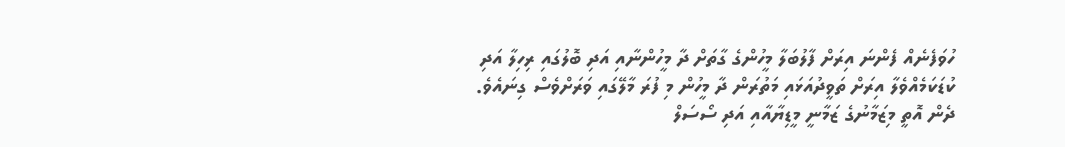ހުވަފެނެއް ފެންނަ އިރަށް ފާލުބަލާ މީހުންގެ ގާތަށް ދާ މީހުންނާއި އަދި ބޮލުގައި ރިހިލާ އަދި ކުޑަކަމެއްވެލާ އިރަށް ތަވީދުއަޅައި މަތުރަން ދާ މީހުން މި ފުރަ މާލޭގައި ވަރަށްވެސް ގިނައެވެ.
ދެން އޮތީ މިޒަމާނުގެ ޒަމާނީ މީޑިޔާއާއި އަދި ސޯސަލް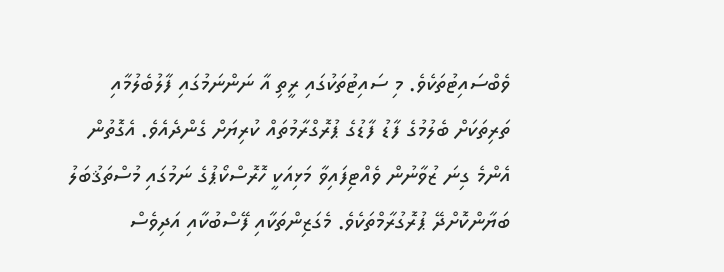ވެބްސައިޓުތަކެވެ. މި ސައިޓުތަކުގައި ރީތި އާ ނަންނަމުގައި ފާލުބެލުމާއި ތަރިތަކަށް ބެލުމުގެ ފާޑު ފާޑުގެ ޕުރޮގްރާމުތައް ކުރިޔަށް ގެންދެއެވެ. އެގޮތުން އެންމެ ގިނަ ޒުވާނުން ވެއްޓިފައިވާ މަޅިއަކީ ހޮރޮސްކޯޕުގެ ނަމުގައި މުސްތަޤުބަލު ބަޔާންކޮށްދޭ ޕުރޮގުރާމްތަކެވެ. މެގަޒިންތަކާއި ފޭސްބުކާއި އަދިވެސް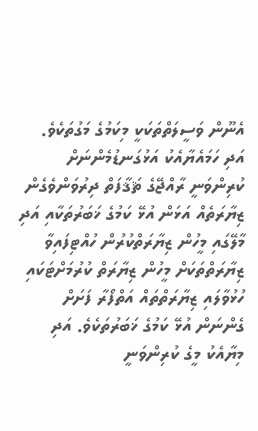އެނޫން ވަސީލަތްތަކަކީ މިކަމުގެ މަގުތަކެވެ.
އަދި ހަމައެޔާއެކު އަޅުގަނޑުމެންނަށް ކުރިންވަނީ ރާއްޖޭގެ ޘަޤާފަތް ދިރުވަންވެގެން ޒިޔާރަތެއް އަޅަން އުޅޭ ކަމުގެ ޚަބަރުތަކާއި އަދި މާލޭގައި މީހުން ޒިޔާރަތްކުރުން ހުއްޓިފައިވާ ޒިޔާރަތްތަކަށް މީހުން ޒިޔާރަތް ކުރުމަށްޓަކައި ހުޅުވާލައި ޒިޔާރަތްތައް އަތްފޯރާ ފަށަށް ގެންނަން އުޅޭ ކަމުގެ ޚަބަރުތަކެވެ. އަދި މިޔާއެކު މީގެ ކުރިންވަނީ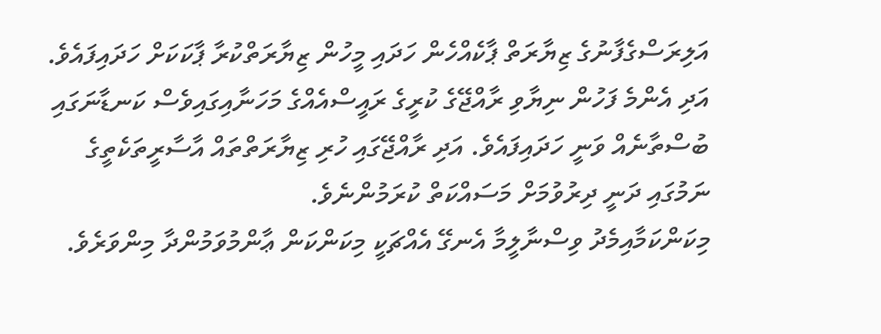އަލިރަސްގެފާނުގެ ޒިޔާރަތް ޕާކެއްހެން ހަދައި މީހުން ޒިޔާރަތްކުރާ ޕާކަކަށް ހަދައިފައެވެ. އަދި އެންމެ ފަހުން ނިޔާވި ރާއްޖޭގެ ކުރީގެ ރައީސްއެއްގެ މަހަނާއިގައިވެސް ކަނޑާނަގައި ބުސްތާނެއް ވަނީ ހަދައިފައެވެ. އަދި ރާއްޖޭގައި ހުރި ޒިޔާރަތްތައް އާސާރީތަކެތީގެ ނަމުގައި ދަނީ ދިރުވުމަށް މަސައްކަތް ކުރަމުންނެވެ.
މިކަންކަމާއިމެދު ވިސްނާލީމާ އެނގޭ އެއްޗަކީ މިކަންކަން ޢާންމުވަމުންދާ މިންވަރެވެ.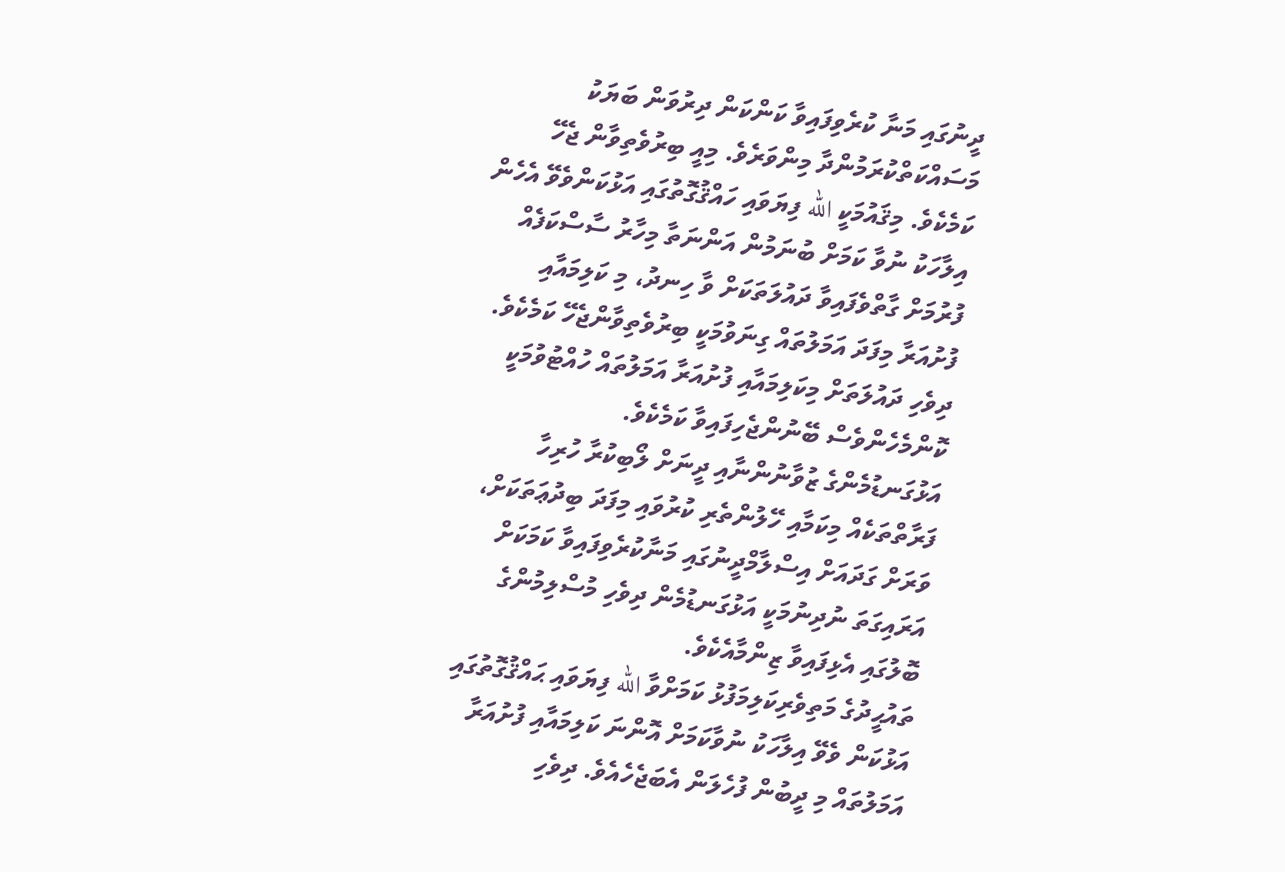ދީނުގައި މަނާ ކުރެވިފައިވާ ކަންކަން ދިރުވަން ބަޔަކު މަސައްކަތްކުރަމުންދާ މިންވަރެވެ. މިއީ ބިރުވެތިވާން ޖެހޭ ކަމެކެވެ. މިޤައުމަކީ الله ފިޔަވައި ހައްޤުގޮތުގައި އަޅުކަންވެވޭ އެހެން އިލާހަކު ނުވާ ކަމަށް ބުނަމުން އަންނަތާ މިހާރު ސާސްކަފެއް ފުރުމަށް ގާތްވެފައިވާ ދައުލަތަކަށް ވާ ހިނދު، މި ކަލިމައާއި ފުށުއަރާ މިފަދަ އަމަލުތައް ގިނަވުމަކީ ބިރުވެތިވާންޖެހޭ ކަމެކެވެ. ދިވެހި ދައުލަތަށް މިކަލިމައާއި ފުށުއަރާ އަމަލުތައް ހުއްޓުވުމަކީ ކޮންމެހެންވެސް ބޭނުންޖެހިފައިވާ ކަމެކެވެ.
އަޅުގަނޑުމެންގެ ޒުވާނުންނާއި ދީނަށް ލޯބިކުރާ ހުރިހާ ފަރާތްތަކެއް މިކަމާއި ހޭލުންތެރި ކުރުވައި މިފަދަ ބިދުޢަތަކަށް، ވަރަށް ގަދައަށް އިސްލާމްދީނުގައި މަނާކުރެވިފައިވާ ކަމަކަށް އަރައިގަތަ ނުދިނުމަކީ އަޅުގަނޑުމެން ދިވެހި މުސްލިމުންގެ ބޮލުގައި އެޅިފައިވާ ޒިންމާއެކެވެ.
ތައުޙީދުގެ މަތިވެރިކަލިމަފުޅު ކަމަށްވާ الله ފިޔަވައި ޙައްޤުގޮތުގައި އަޅުކަން ވެވޭ އިލާހަކު ނުވާކަމަށް އޮންނަ ކަލިމައާއި ފުށުއަރާ އަމަލުތައް މި ދީބުން ފުހެލަން އެބަޖެހެއެވެ. ދިވެހި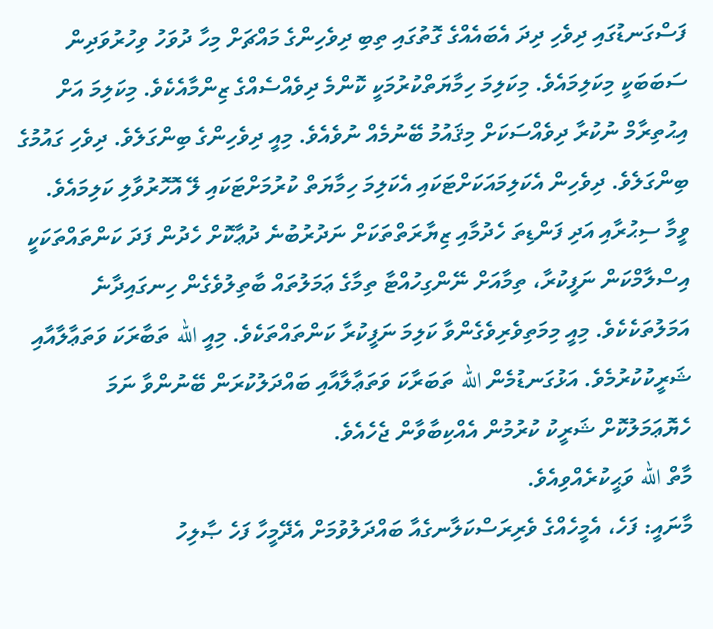ފަސްގަނޑުގައި ދިވެހި ދިދަ އެބައެއްގެ ގޮތުގައި ތިބި ދިވެހިންގެ މައްޗަށް މިހާ ދުވަހު ވިހުރުވަދިން ސަބަބަކީ މިކަލިމައެވެ. މިކަލިމަ ހިމާޔަތްކުރުމަކީ ކޮންމެ ދިވެއްސެއްގެ ޒިންމާއެކެވެ. މިކަލިމަ އަށް އިޙުތިރާމް ނުކުރާ ދިވެއްސަކަށް މިޤައުމު ބޭނުމެއް ނުވެއެވެ. މިއީ ދިވެހިންގެ ބިންގަލެވެ. ދިވެހި ގައުމުގެ ބިންގަލެވެ. ދިވެހިން އެކަލިމައަކަށްޓަކައި އެކަލިމަ ހިމާޔަތް ކުރުމަށްޓަކައި ލޭ އޮހޮރުވާލި ކަލިމައެވެ.
ވީމާ ސިޙުރާއި އަދި ފަންޑިތަ ހެދުމާއި ޒިޔާރަތްތަކަށް ނަދުރުބުނެ ދުޢާކޮށް ހެދުން ފަދަ ކަންތައްތަކަކީ އިސްލާމްކަން ނަފީކުރާ، ތިމާއަށް ނޭންގިހުއްޓާ ތިމާގެ ޢަމަލުތައް ބާތިލުވެގެން ހިނގައިދާނެ އަމަލުތަކެކެވެ. މިއީ މިމަތިވެރިވެގެންވާ ކަލިމަ ނަފީކުރާ ކަންތައްތަކެވެ. މިއީ الله ތަބާރަކަ ވަތަޢާލާއާއި ޝަރީކުކުރުމެވެ. އަޅުގަނޑުމެން الله ތަބަރާކަ ވަތަޢާލާއާއި ބައްދަލުކުރަން ބޭނުންވާ ނަމަ ހެޔޮޢަމަލުކޮށް ޝަރީކު ކުރުމުން އެއްކިބާވާން ޖެހެއެވެ.
މާތް الله ވަޙީކުރެއްވިއެވެ.
މާނައީ: ފަހެ، އެމީހެއްގެ ވެރިރަސްކަލާނގެއާ ބައްދަލުވުމަށް އެދޭމީހާ ފަހެ ޞާލިހު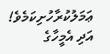ޢަމަލުކުރާހުށިކަމެވެ! އަދި އެމީހާގެ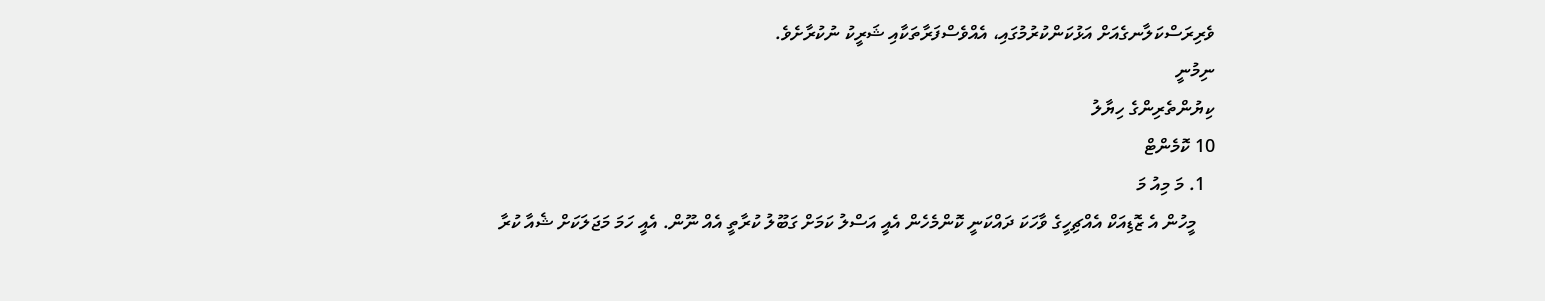ވެރިރަސްކަލާނގެއަށް އަޅުކަންކުރުމުގައި، އެއްވެސްފަރާތަކާއި ޝަރީކު ނުކުރާށެވެ.
ނިމުނީ
ކިޔުންތެރިންގެ ހިޔާލު
10 ކޮމެންޓް
  1. މަ މިއު މަ
    މީހުން އެ ޒޮޑިއަކް އެއްޗިހީގެ ވާހަކަ ދައްކަނީ ކޮންމެހެން އެއީ އަސްލު ކަމަށް ގަބޫލު ކުރާތީ އެއް ނޫން. އެއީ ހަމަ މަޖަލަކަށް ޝެއާ ކުރާ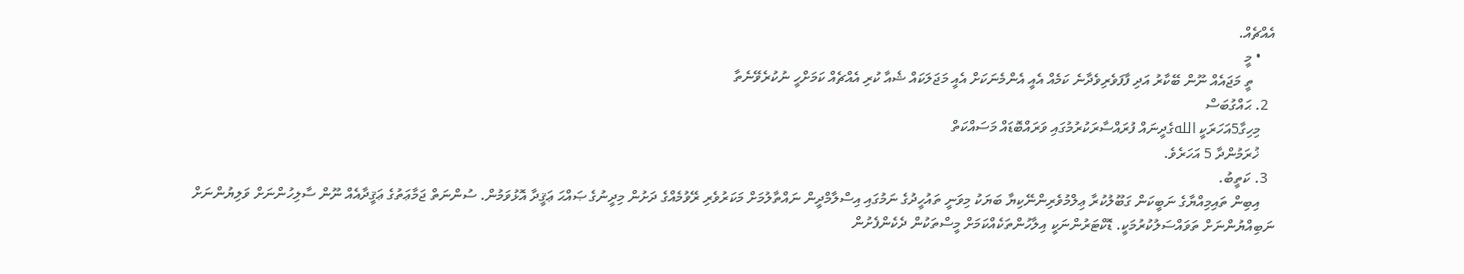އެއްޗެއް.
    • މީ
      ތީ މަޖައެއް ނޫން ބޭކާރު އަދި ފާފަވެރިވެދާނެ ކަމެއް އެއީ އެންމެނަކަށް އެއީ މަޖަލަކައް ޝެއާ ކުރި އެއްޗެއް ކަމަށްހީ ނުކުރެވޭނެތާ
  2. ޙައްގުބަސް
    މިހިގާ5އަހަރަކީ اللهގެދީނައް ފުރައްސާރަކުރުމުގައި ވަރައްބޮޑައް މަސައްކަތް
    ޚުރަމުންދާ 5 އަހަރެވެ.
  3. ކަތީބު.
    އިބިން ތައިމިއްޔާގެ ނަބީކަން ގަބޫލުކުރާ ޢިލްމުވެރިންނޭކިޔާ ބަޔަކު މިވަނީ ތައުހީދުގެ ނަމުގައި އިސްލާމްދީން ނައްތާލުމަށް މަކަރުވެރި ރޭވުމެއްގެ ދަށުން މިދީނުގެ ޞައްޙަ ޢަޤީދާ އޮޅުވަމުން. ސުންނަތް ޖަމާޢަތުގެ ޢަޤީދާއެއް ނޫން ސާލިހުންނަށް ވަލިޔުންނަށް ނަބިއްޔުންނަށް ތަވައްސަލުކުރުމަކީ. ޑޮކްޓަރުންނަކީ އިލާހުންތަކެއްކަމަށް މީސްތަކުން ދެކެންފެށުން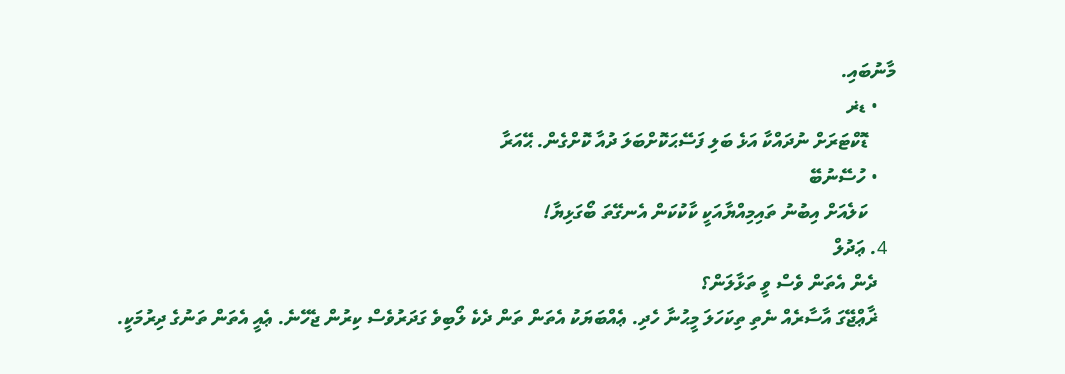މާނުބައި.
    • ޑޜ
      ޑޮކްޓަރަށް ނުދައްކާ އަޅެ ބަލި ފަސޭޙަކޮށްބަލަ ދުއާ ކޮށްގެން. ޙޭއަރާ
    • ހުސޭނުބޭ
      ކަލެއަށް އިބުނު ތައިމިއްޔާއަކީ ކާކުކަން އެނގޭތަ ބޯގަޅިޔާ!
  4. ޢަދުލް
    ދެން އެތަން ވެސް ވީ ތަޅާލަން؟
    ޜާޢްޖޭގަ އާސާރެއް ނެތި ތިކަހަލަ މީޙުނާ ހެދި. ޢެއްބަޔަކު އެތަން ތަން ދެކެ ލޯބިވެ ގަދަރުވެސް ކިރުން ޖެހޭނެ. ޢެއީ އެތަން ތަނުގެ ދިރުމަކީ.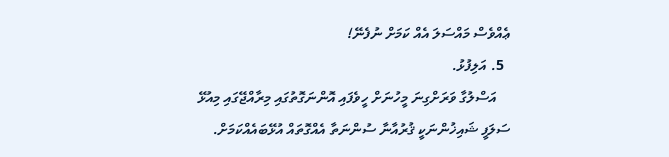ޢެއްވެސް މައްސަލަ އެއް ކަމަށް ނުފެނޭ!
  5. އަލިފުޅު.
    އަސްލުގާ ވަރަށްގިނަ މީހުނަށް ހީވެފައި އޮންނަގޮތުގައި މިރާއްޖޭގައި މިއުޅޭ ސަލަފީ ޝައިޚުންނަކީ ޤުރުއާނާ ސުންނަތާ އެއްގޮތައް އުޅޭބައެއްކަމަށް.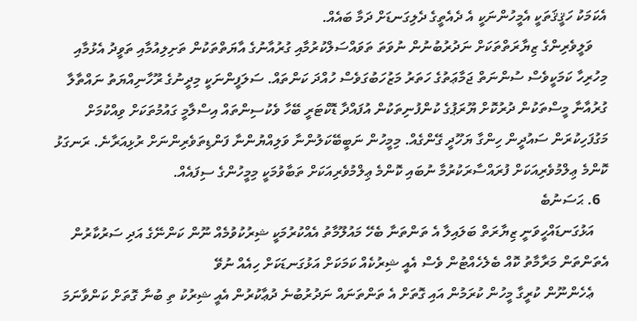އެކަމަކު ހަޤީޤަތަކީ އެމީހުންނަކީ އެ ދެއެތީގެ ދެލިގަނޑަށް ދަމާ ބައެއް.
    ވަލީވެރިންގެ ޒިޔާރަތްތަކަށް ނަދުރުބުނުން ނުވަތަ ތަވައްސަލްކުރުމާއި ގުރުއާނުގެ އާޔަތްތަކުން ތަށިލިއުމާއި ތަވީދު އެޅުމާއި މިހުރިހާ ކަމަކީވެސް ސުންނަތް ޖަމާޢަތުގެ ހަތަރު މަޒުހަބުގަވެސް ހުއްދަ ކަންތައް. ސަލަފީންނަކީ މިދީނުގެ ރޫހާނިއްޔަތު ނައްތާލާ ގުރުއާނާ މީސްތަކުން ދުރުކޮށް ޔޫރަޕުގެ ކުންފުނިތަކުން އުފައްދާ ޑޮކްޓަރީ ބޭހާ ވެކުސިންތައް އިސްލާމީ ގައުމުތަކަށް ވިއްކުމަށް މަގުފަހިކުރަން ސައުދީން ހިންގާ ޔަހޫދީ ގޭންގެއް. މިމީހުން ނަބީބޭކަލުންނާ ވަލިއްޔުންނާ ފަންޑިތަވެރިންނަށް ރުޅިއަރާނެ. ރަނގަޅު ކޮންމެ ޢިލްމުވެރިއަކަށް ފުރައްސާރަކުރުމާ ނުބައި ކޮންމެ ޢިލްމުވެރިއަކަށް ތަބާވުމަކީ މިމީހުންގެ ސިފައެއް.
  6. ޙަސަނުބެ
    އަޅުގަނޑައްހީވަނީ ޒިޔާރަތް ބަލައިލާ އެ ތަންތަނާ ބެހޭ މައުލޫމާތު އެއްކުރުމަކީ ޝިރުކުވުމެއް ނޫން ކަންނޭގެ އަދި ސަރުކާރުން އެތަންތަން މަރާމާތު ކޮއް ބެލެހެއްޓުން ވެސް އެއީ ޝިރުކެއް ކަމަކަށް އަޅުގަނޑަކަށް ހިއެއް ނުވޭ
    ޢެހެންނޫން ކުރީގާ މީހުން ކުރަމުން އައި ގޮތަށް އެ ތަންތަނައް ނަދުރުބުނެ ދުޢާކުރުން އެއީ ޝިރުކު ތި ބުނާ ގޮތަށް ކަންވާނަމަ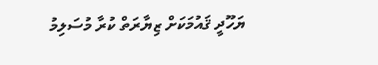ޔަހޫދީ ޤައުމަކަށް ޒިޔާރަތް ކުރާ މުސަލިމު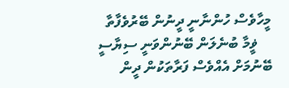މީހާވެސް ހުންނާނީ ދީނުން ބޭރުވެފާތާ
    ޥީމާ ބުނެލަން ބޭނުންވަނީ ސިޔާސީ ބޭނުމަށް އެއްވެސް ފަރާތަކުން ދީން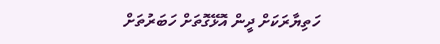ހަތިޔާރަކަށް ދީން އޮޅޭގޮތަށް ހަބަރުތަށް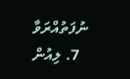ނުފަތުއްރަވާ
  7. ލިއުން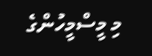މި މީސްމީހުންގެ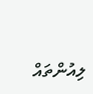ލިއުންތައް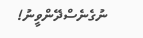ނުގެނެސްދޭންވީނު!